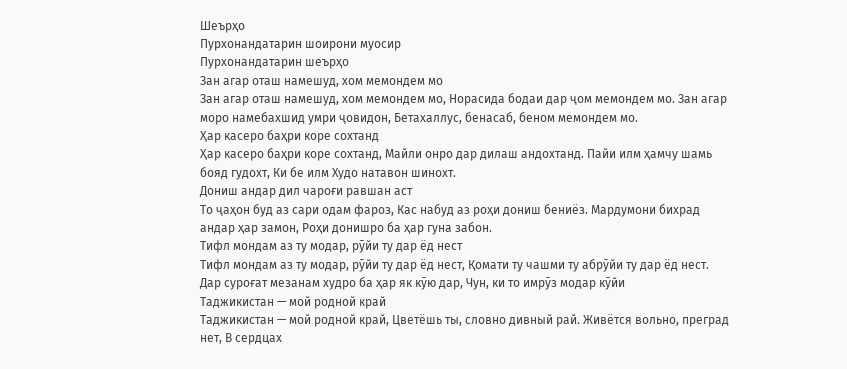Шеърҳо
Пурхонандатарин шоирони муосир
Пурхонандатарин шеърҳо
Зан агар оташ намешуд, хом мемондем мо
Зан агар оташ намешуд, хом мемондем мо, Норасида бодаи дар ҷом мемондем мо. Зан агар моро намебахшид умри ҷовидон, Бетахаллус, бенасаб, беном мемондем мо.
Ҳар касеро баҳри коре сохтанд
Ҳар касеро баҳри коре сохтанд, Майли онро дар дилаш андохтанд. Пайи илм ҳамчу шамь бояд гудохт, Ки бе илм Худо натавон шинохт.
Дониш андар дил чароғи равшан аст
То ҷаҳон буд аз сари одам фароз, Кас набуд аз роҳи дониш бениёз. Мардумони бихрад андар ҳар замон, Роҳи донишро ба ҳар гуна забон.
Тифл мондам аз ту модар, рӯйи ту дар ёд нест
Тифл мондам аз ту модар, рӯйи ту дар ёд нест, Қомати ту чашми ту абрӯйи ту дар ёд нест. Дар суроғат мезанам худро ба ҳар як кӯю дар, Чун, ки то имрӯз модар кӯйи
Таджикистан — мой родной край
Таджикистан — мой родной край, Цветёшь ты, словно дивный рай. Живётся вольно, преград нет, В сердцах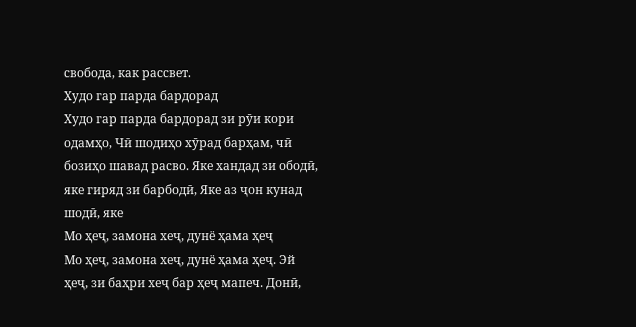свобода, как рассвет.
Худо гар парда бардорад
Худо гар парда бардорад зи рӯи кори одамҳо, Чӣ шодиҳо хӯрад барҳам, чӣ бозиҳо шавад расво. Яке хандад зи ободӣ, яке гиряд зи барбодӣ, Яке аз ҷон кунад шодӣ, яке
Мо ҳеҷ, замона хеҷ, дунё ҳама ҳеҷ
Мо ҳеҷ, замона хеҷ, дунё ҳама ҳеҷ. Эй ҳеҷ, зи баҳри хеҷ бар ҳеҷ мапеч. Донӣ,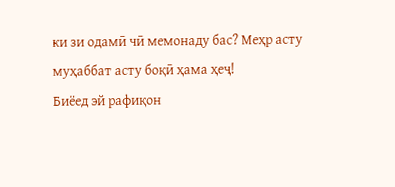ки зи одамӣ чӣ мемонаду бас? Меҳр асту муҳаббат асту боқӣ ҳама ҳеҷ!
Биёед эй рафиқон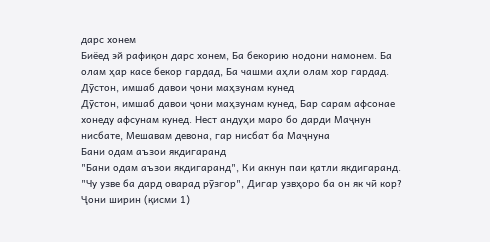дарс хонем
Биёед эй рафиқон дарс хонем, Ба бекорию нодони намонем. Ба олам ҳар касе бекор гардад, Ба чашми аҳли олам хор гардад.
Дӯстон, имшаб давои ҷони маҳзунам кунед
Дӯстон, имшаб давои ҷони маҳзунам кунед, Бар сарам афсонае хонеду афсунам кунед. Нест андуҳи маро бо дарди Маҷнун нисбате, Мешавам девона, гар нисбат ба Маҷнуна
Бани одам аъзои якдигаранд
"Бани одам аъзои якдигаранд", Ки акнун паи қатли якдигаранд. "Чу узве ба дард оварад рӯзгор", Дигар узвҳоро ба он як чӣ кор?
Ҷони ширин (қисми 1)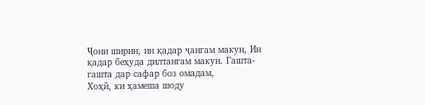Ҷони ширин, ин қадар ҷангам макун, Ин қадар беҳуда дилтангам макун. Гашта-гашта дар сафар боз омадам,
Хоҳӣ, ки ҳамеша шоду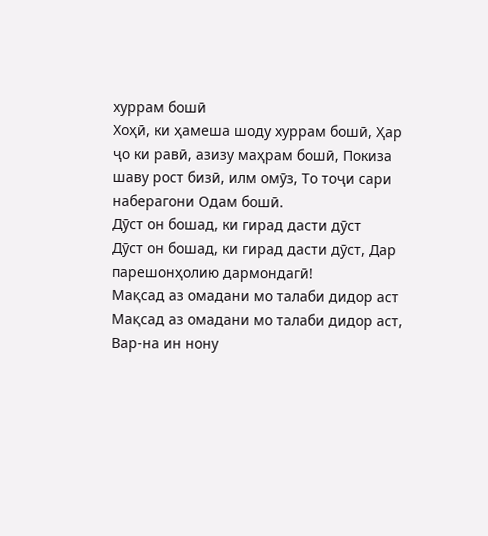хуррам бошӣ
Хоҳӣ, ки ҳамеша шоду хуррам бошӣ, Ҳар ҷо ки равӣ, азизу маҳрам бошӣ, Покиза шаву рост бизӣ, илм омӯз, То тоҷи сари наберагони Одам бошӣ.
Дӯст он бошад, ки гирад дасти дӯст
Дӯст он бошад, ки гирад дасти дӯст, Дар парешонҳолию дармондагӣ!
Мақсад аз омадани мо талаби дидор аст
Мақсад аз омадани мо талаби дидор аст, Вар-на ин нону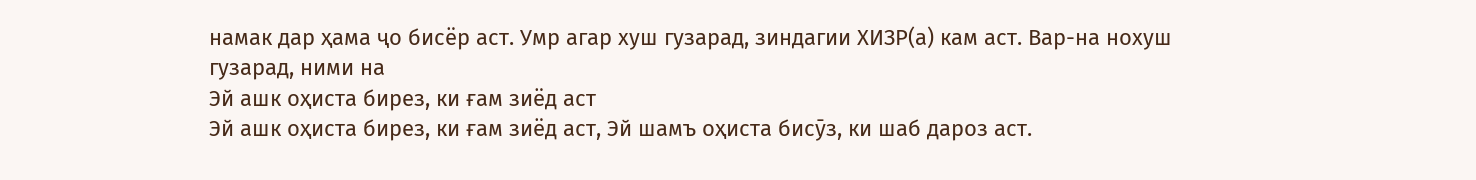намак дар ҳама ҷо бисёр аст. Умр агар хуш гузарад, зиндагии ХИЗР(а) кам аст. Вар-на нохуш гузарад, ними на
Эй ашк оҳиста бирез, ки ғам зиёд аст
Эй ашк оҳиста бирез, ки ғам зиёд аст, Эй шамъ оҳиста бисӯз, ки шаб дароз аст.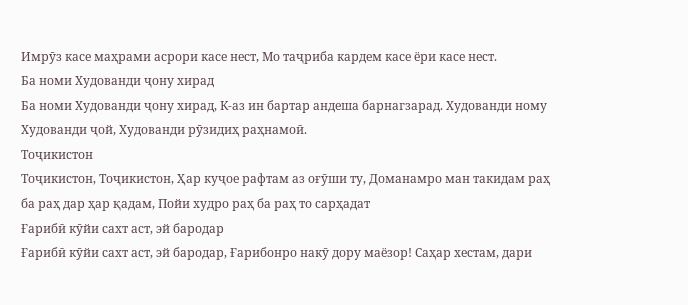Имрӯз касе маҳрами асрори касе нест, Мо таҷриба кардем касе ёри касе нест.
Ба номи Худованди ҷону хирад
Ба номи Худованди ҷону хирад, К-аз ин бартар андеша барнагзарад. Худованди ному Худованди ҷой, Худованди рӯзидиҳ раҳнамоӣ.
Тоҷикистон
Тоҷикистон, Тоҷикистон, Ҳар куҷое рафтам аз оғӯши ту, Доманамро ман такидам раҳ ба раҳ дар ҳар қадам, Пойи худро раҳ ба раҳ то сарҳадат
Ғарибӣ кӯйи сахт аст, эй бародар
Ғарибӣ кӯйи сахт аст, эй бародар, Ғарибонро накӯ дору маёзор! Саҳар хестам, дари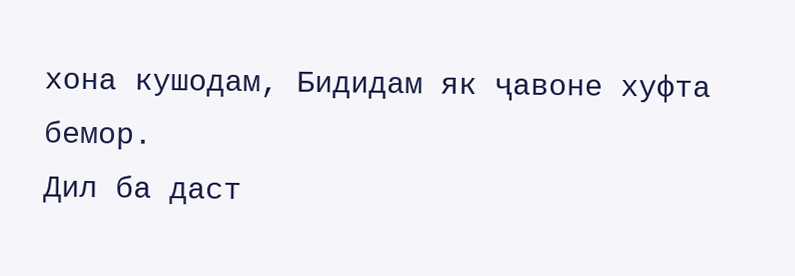хона кушодам, Бидидам як ҷавоне хуфта бемор.
Дил ба даст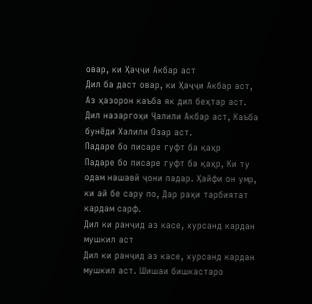овар, ки Ҳаҷҷи Акбар аст
Дил ба даст овар, ки Ҳаҷҷи Акбар аст, Аз ҳазорон каъба як дил беҳтар аст. Дил назаргоҳи Ҷалили Акбар аст, Каъба бунёди Халили Озар аст.
Падаре бо писаре гуфт ба қаҳр
Падаре бо писаре гуфт ба қаҳр, Ки ту одам нашавӣ ҷони падар. Ҳайфи он умр, ки ай бе сару по, Дар раҳи тарбиятат кардам сарф.
Дил ки ранҷид аз касе, хурсанд кардан мушкил аст
Дил ки ранҷид аз касе, хурсанд кардан мушкил аст. Шишаи бишкастаро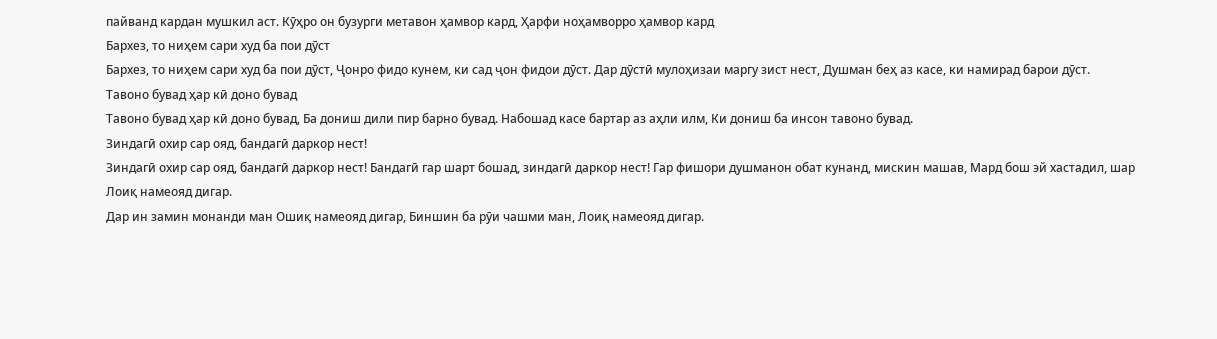пайванд кардан мушкил аст. Кӯҳро он бузурги метавон ҳамвор кард, Ҳарфи ноҳамворро ҳамвор кард
Бархез, то ниҳем сари худ ба пои дӯст
Бархез, то ниҳем сари худ ба пои дӯст, Ҷонро фидо кунем, ки сад ҷон фидои дӯст. Дар дӯстӣ мулоҳизаи маргу зист нест, Душман беҳ аз касе, ки намирад барои дӯст.
Тавоно бувад ҳар кӣ доно бувад
Тавоно бувад ҳар кӣ доно бувад, Ба дониш дили пир барно бувад. Набошад касе бартар аз аҳли илм, Ки дониш ба инсон тавоно бувад.
Зиндагӣ охир сар ояд, бандагӣ даркор нест!
Зиндагӣ охир сар ояд, бандагӣ даркор нест! Бандагӣ гар шарт бошад, зиндагӣ даркор нест! Гар фишори душманон обат кунанд, мискин машав, Мард бош эй хастадил, шар
Лоиқ намеояд дигар.
Дар ин замин монанди ман Ошиқ намеояд дигар, Биншин ба рӯи чашми ман, Лоиқ намеояд дигар.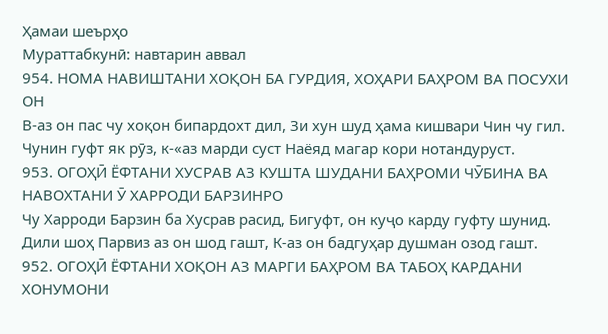Ҳамаи шеърҳо
Мураттабкунӣ: навтарин аввал
954. НОМА НАВИШТАНИ ХОҚОН БА ГУРДИЯ, ХОҲАРИ БАҲРОМ ВА ПОСУХИ ОН
В-аз он пас чу хоқон бипардохт дил, Зи хун шуд ҳама кишвари Чин чу гил. Чунин гуфт як рӯз, к-«аз марди суст Наёяд магар кори нотандуруст.
953. ОГОҲӢ ЁФТАНИ ХУСРАВ АЗ КУШТА ШУДАНИ БАҲРОМИ ЧӮБИНА ВА НАВОХТАНИ Ӯ ХАРРОДИ БАРЗИНРО
Чу Харроди Барзин ба Хусрав расид, Бигуфт, он куҷо карду гуфту шунид. Дили шоҳ Парвиз аз он шод гашт, К-аз он бадгуҳар душман озод гашт.
952. ОГОҲӢ ЁФТАНИ ХОҚОН АЗ МАРГИ БАҲРОМ ВА ТАБОҲ КАРДАНИ ХОНУМОНИ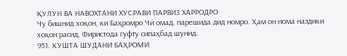ҚУЛУН ВА НАВОХТАНИ ХУСРАВИ ПАРВИЗ ХАРРОДРО
Чу бишнид хоқон, ки Баҳромро Чӣ омад, парешида дид номро. Ҳам он нома наздики хоқон расид, Фиристода гуфту сипаҳбад шунид.
951. КУШТА ШУДАНИ БАҲРОМИ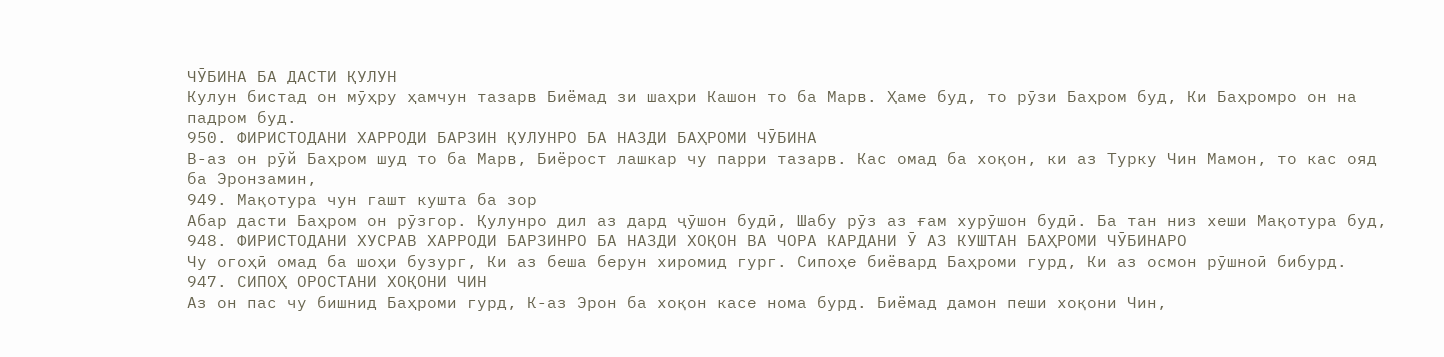ЧӮБИНА БА ДАСТИ ҚУЛУН
Кулун бистад он мӯҳру ҳамчун тазарв Биёмад зи шаҳри Кашон то ба Марв. Ҳаме буд, то рӯзи Баҳром буд, Ки Баҳромро он на падром буд.
950. ФИРИСТОДАНИ ХАРРОДИ БАРЗИН ҚУЛУНРО БА НАЗДИ БАҲРОМИ ЧӮБИНА
В-аз он рӯй Баҳром шуд то ба Марв, Биёрост лашкар чу парри тазарв. Кас омад ба хоқон, ки аз Турку Чин Мамон, то кас ояд ба Эронзамин,
949. Мақотура чун гашт кушта ба зор
Абар дасти Баҳром он рӯзгор. Қулунро дил аз дард ҷӯшон будӣ, Шабу рӯз аз ғам хурӯшон будӣ. Ба тан низ хеши Мақотура буд,
948. ФИРИСТОДАНИ ХУСРАВ ХАРРОДИ БАРЗИНРО БА НАЗДИ ХОҚОН ВА ЧОРА КАРДАНИ Ӯ АЗ КУШТАН БАҲРОМИ ЧӮБИНАРО
Чу огоҳӣ омад ба шоҳи бузург, Ки аз беша берун хиромид гург. Сипоҳе биёвард Баҳроми гурд, Ки аз осмон рӯшноӣ бибурд.
947. СИПОҲ ОРОСТАНИ ХОҚОНИ ЧИН
Аз он пас чу бишнид Баҳроми гурд, К-аз Эрон ба хоқон касе нома бурд. Биёмад дамон пеши хоқони Чин,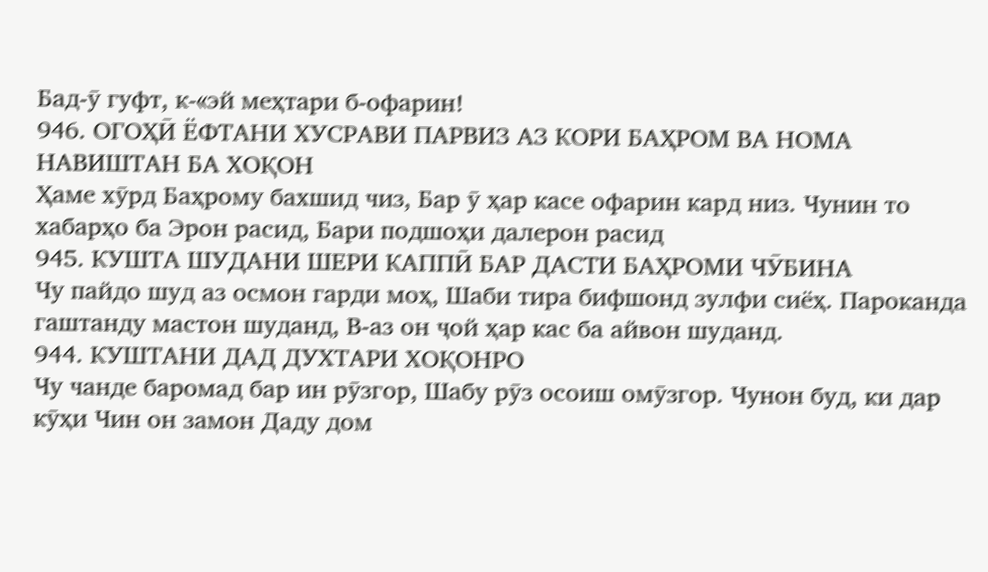Бад-ӯ гуфт, к-«эй меҳтари б-офарин!
946. ОГОҲӢ ЁФТАНИ ХУСРАВИ ПАРВИЗ АЗ КОРИ БАҲРОМ ВА НОМА НАВИШТАН БА ХОҚОН
Ҳаме хӯрд Баҳрому бахшид чиз, Бар ӯ ҳар касе офарин кард низ. Чунин то хабарҳо ба Эрон расид, Бари подшоҳи далерон расид
945. КУШТА ШУДАНИ ШЕРИ КАППӢ БАР ДАСТИ БАҲРОМИ ЧӮБИНА
Чу пайдо шуд аз осмон гарди моҳ, Шаби тира бифшонд зулфи сиёҳ. Пароканда гаштанду мастон шуданд, В-аз он ҷой ҳар кас ба айвон шуданд.
944. КУШТАНИ ДАД ДУХТАРИ ХОҚОНРО
Чу чанде баромад бар ин рӯзгор, Шабу рӯз осоиш омӯзгор. Чунон буд, ки дар кӯҳи Чин он замон Даду дом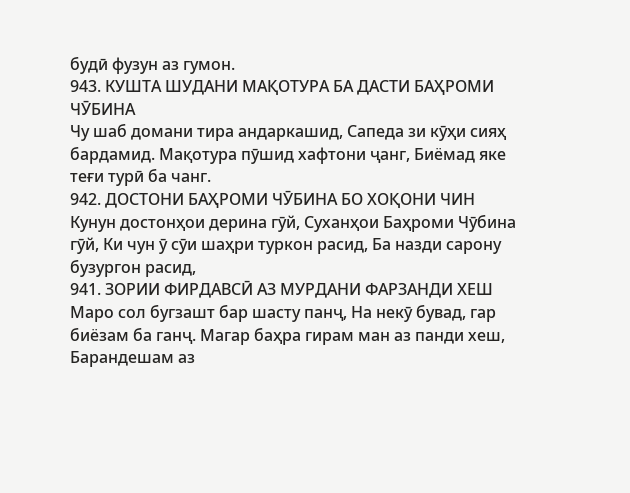будӣ фузун аз гумон.
943. КУШТА ШУДАНИ МАҚОТУРА БА ДАСТИ БАҲРОМИ ЧӮБИНА
Чу шаб домани тира андаркашид, Сапеда зи кӯҳи сияҳ бардамид. Мақотура пӯшид хафтони ҷанг, Биёмад яке теғи турӣ ба чанг.
942. ДОСТОНИ БАҲРОМИ ЧӮБИНА БО ХОҚОНИ ЧИН
Кунун достонҳои дерина гӯй, Суханҳои Баҳроми Чӯбина гӯй, Ки чун ӯ сӯи шаҳри туркон расид, Ба назди сарону бузургон расид,
941. ЗОРИИ ФИРДАВСӢ АЗ МУРДАНИ ФАРЗАНДИ ХЕШ
Маро сол бугзашт бар шасту панҷ, На некӯ бувад, гар биёзам ба ганҷ. Магар баҳра гирам ман аз панди хеш, Барандешам аз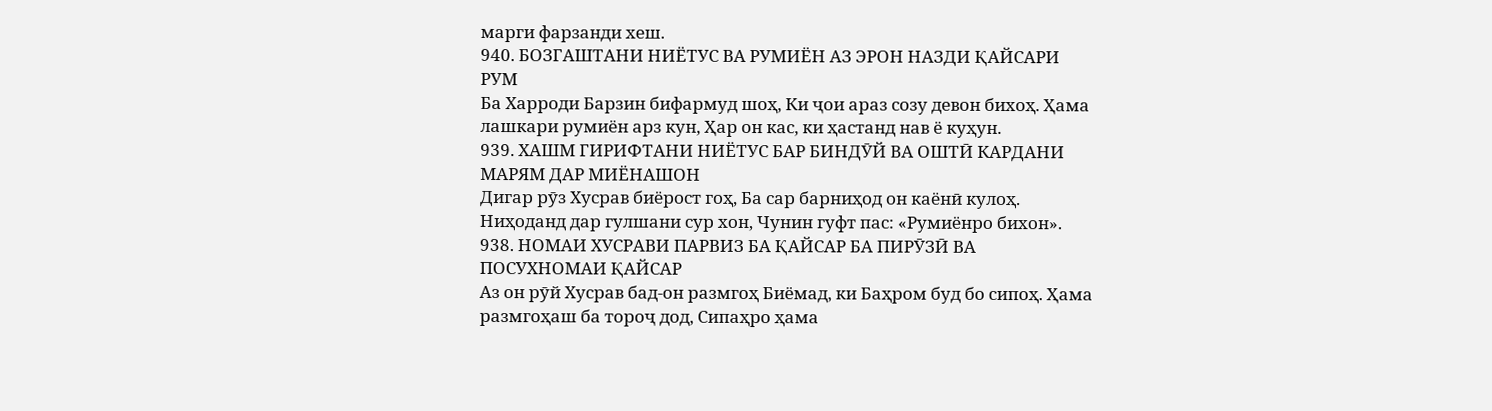марги фарзанди хеш.
940. БОЗГАШТАНИ НИЁТУС ВА РУМИЁН АЗ ЭРОН НАЗДИ ҚАЙСАРИ РУМ
Ба Харроди Барзин бифармуд шоҳ, Ки ҷои араз созу девон бихоҳ. Ҳама лашкари румиён арз кун, Ҳар он кас, ки ҳастанд нав ё куҳун.
939. ХАШМ ГИРИФТАНИ НИЁТУС БАР БИНДӮЙ ВА ОШТӢ КАРДАНИ МАРЯМ ДАР МИЁНАШОН
Дигар рӯз Хусрав биёрост гоҳ, Ба сар барниҳод он каёнӣ кулоҳ. Ниҳоданд дар гулшани сур хон, Чунин гуфт пас: «Румиёнро бихон».
938. НОМАИ ХУСРАВИ ПАРВИЗ БА ҚАЙСАР БА ПИРӮЗӢ ВА ПОСУХНОМАИ ҚАЙСАР
Аз он рӯй Хусрав бад-он размгоҳ Биёмад, ки Баҳром буд бо сипоҳ. Ҳама размгоҳаш ба тороҷ дод, Сипаҳро ҳама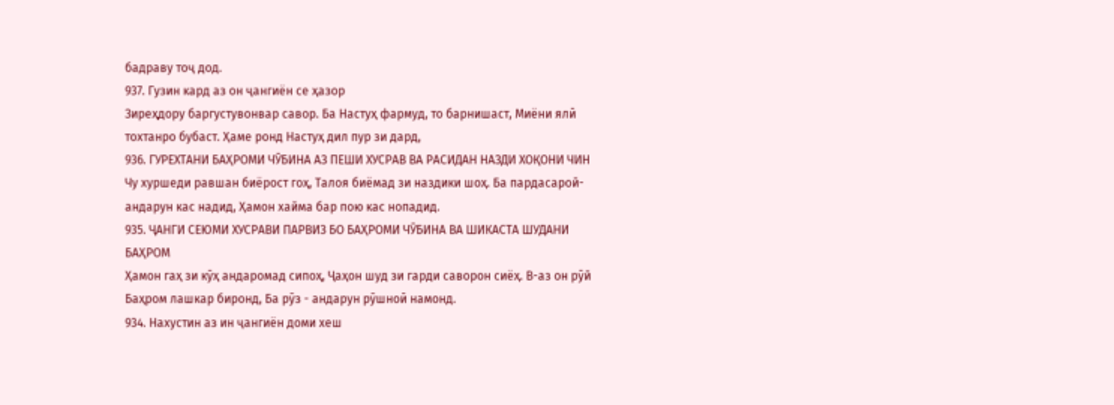бадраву тоҷ дод.
937. Гузин кард аз он ҷангиён се ҳазор
Зиреҳдору баргустувонвар савор. Ба Настуҳ фармуд, то барнишаст, Миёни ялӣ тохтанро бубаст. Ҳаме ронд Настуҳ дил пур зи дард,
936. ГУРЕХТАНИ БАҲРОМИ ЧӮБИНА АЗ ПЕШИ ХУСРАВ ВА РАСИДАН НАЗДИ ХОҚОНИ ЧИН
Чу хуршеди равшан биёрост гоҳ, Талоя биёмад зи наздики шоҳ. Ба пардасарой-андарун кас надид, Ҳамон хайма бар пою кас нопадид.
935. ҶАНГИ СЕЮМИ ХУСРАВИ ПАРВИЗ БО БАҲРОМИ ЧӮБИНА ВА ШИКАСТА ШУДАНИ БАҲРОМ
Ҳамон гаҳ зи кӯҳ андаромад сипоҳ, Ҷаҳон шуд зи гарди саворон сиёҳ. В-аз он рӯй Баҳром лашкар биронд, Ба рӯз - андарун рӯшноӣ намонд.
934. Нахустин аз ин ҷангиён доми хеш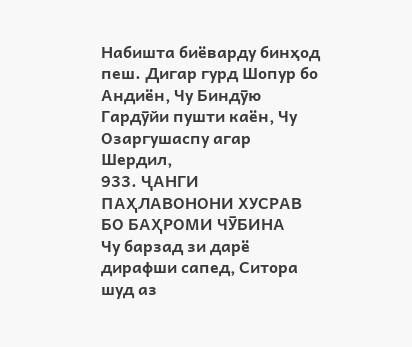Набишта биёварду бинҳод пеш. Дигар гурд Шопур бо Андиён, Чу Биндӯю Гардӯйи пушти каён, Чу Озаргушаспу агар Шердил,
933. ҶАНГИ ПАҲЛАВОНОНИ ХУСРАВ БО БАҲРОМИ ЧӮБИНА
Чу барзад зи дарё дирафши сапед, Ситора шуд аз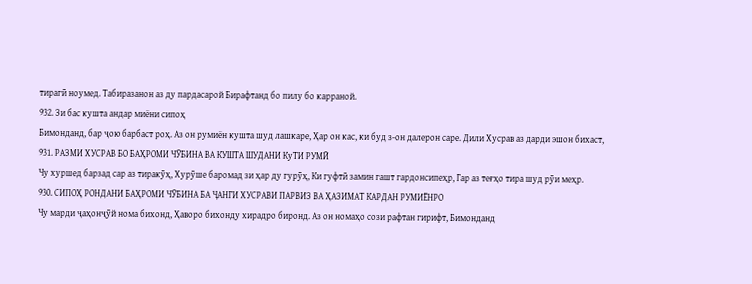тирагӣ ноумед. Табиразанон аз ду пардасарой Бирафтанд бо пилу бо карраной.
932. Зи бас кушта андар миёни сипоҳ
Бимонданд, бар ҷою барбаст роҳ. Аз он румиён кушта шуд лашкаре, Ҳар он кас, ки буд з-он далерон саре. Дили Хусрав аз дарди эшон бихаст,
931. РАЗМИ ХУСРАВ БО БАҲРОМИ ЧӮБИНА ВА КУШТА ШУДАНИ КуТИ РУМӢ
Чу хуршед барзад сар аз тиракӯҳ, Хурӯше баромад зи ҳар ду гурӯҳ, Ки гуфтӣ замин гашт гардонсипеҳр, Гар аз теғҳо тира шуд рӯи меҳр.
930. СИПОҲ РОНДАНИ БАҲРОМИ ЧӮБИНА БА ҶАНГИ ХУСРАВИ ПАРВИЗ ВА ҲАЗИМАТ КАРДАН РУМИЁНРО
Чу марди ҷаҳонҷӯй нома бихонд, Ҳаворо бихонду хирадро биронд. Аз он номаҳо сози рафтан гирифт, Бимонданд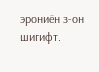эрониён з-он шигифт.